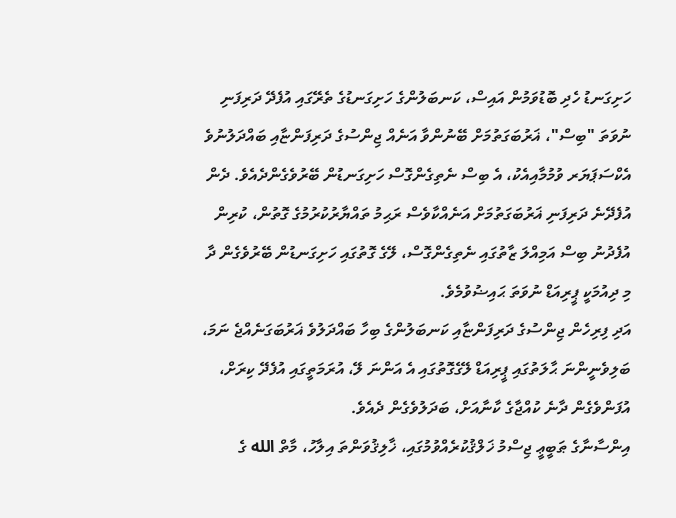ހަށިގަނޑު ހެދި ބޮޑުވަމުން އައިސް، ކަނބަލުންގެ ހަށިގަނޑުގެ ތެރޭގައި އުފެދޭ ދަރިފަނި ނުވަތަ "ބިސް"، ޣަރުބަގަތުމަށް ބޭނުންވާ އަނެއް ޖިންސުގެ ދަރިފަންޏާއި ބައްދަލުނުވެ އެކްސަޕަޔަރ ވުމުމާއިއެކު، އެ ބިސް ނެތިގެންގޮސް ހަށިގަނޑުން ބޭރުވެގެންދެއެވެ. ދެން އުފެދޭނެ ދަރިފަނި ޣަރުބަގަތުމަށް އަނެއްކާވެސް ރަޙިމު ތައްޔާރުކުރުމުގެ ގޮތުން، ކުރިން އުފެދުނު ބިސް އަމިއްލަ ޒާތުގައި ނެތިގެންގޮސް، ލޭގެ ގޮތުގައި ހަށިގަނޑުން ބޭރުވެގެން ދާ މި ދިއުމަކީ ޕީރިއަޑް ނުވަތަ ޙައިޟުވުމެވެ.
އަދި ފިރިހެން ޖިންސުގެ ދަރިފަންޏާއި ކަނބަލުންގެ ބިހާ ބައްދަލުވެ ޣަރުބަގަނެއްޖެ ނަމަ، ބަލިވެނީންނަ ޙާލަތުގައި ޕީރިއަޑް ލޭގެގޮތުގައި އެ އަންނަ ލޭ، އުރަމަތީގައި އުފެދޭ ކިރަށް، އުފަންވެގެން ދާނެ ކުއްޖާގެ ކާނާއަށް، ބަދަލުވެގެން ދެއެވެ.
އިންސާނާގެ ޠަބީޢީ ޖިސްމު ޚަލްޤުކުރެއްވުމުގައި، ޚާލިޤުވަންތަ އިލާހު، މާތް الله ގެ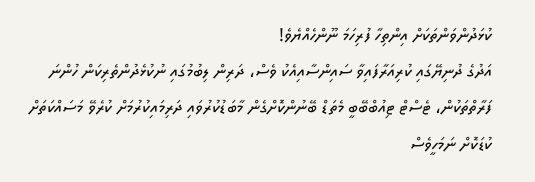ކުޅަދުންވަންތަކަށް އިންތިހާ ފުރިހަމަ ނޫންހެއްޔެވެ!
އަދުގެ ދުނިޔޭގައި ކުރިއަރާފައިވާ ސައިންސާއިއެކު ވެސް، ދަރިން ލިބުމުގައި ނުކުޅެދުންތެރިކަން ހުންނަ ފަރާތްތަކުން، ޓެސްޓް ޓިއުބްބޭބީ މެތަޑް ބޭނުންކޮށްގެން މާބަޑުކުރުވައި ދަރިމައިކުރުމަށް ކުރެވޭ މަސައްކަތަށް ކުޑަކޮށް ނަމަހީވެސް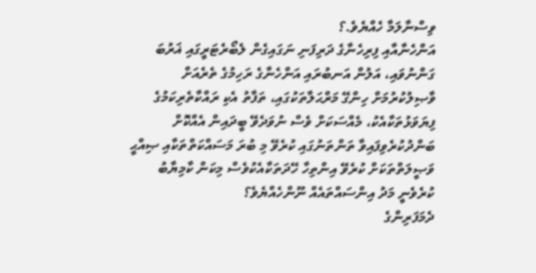ވިސްނާލަމާ ހެއްޔެވެ.؟
އަންހެނާއާއި ފިރިހެނާގެ ދަރިފަނި ނަގައިގެން ލެބޯރެޓަރީގައި ޣަރުބަ ގަންނުވައި، އަލުން އަނބުރައި އަންހެނާގެ ރަހިމުގެ ތެރެއަށް ވާޞިލުކުރުމަށް ހިންގޭ މަރްޙަލާތަކުގައި، ތަފާތު އެކި ރައްކާތެރިކަމުގެ ފިޔަވަޅުތަކާއެކު، މެއްސަކަށް ވެސް ނުވަދެވޭ ބީދައިން އެއްކޮށް ބަންދުކުރެވިފައިވާ ތަންތަނުގައި ކުރެވޭ މި ބުރަ މަސައްކަތްތަކާއި ޞިއްޙީ ވަޞީލަތްތަކަށް ކުރެވޭ އިންތިހާ ހޭދަތަކާއެކުވެސް މިކަން ކާމިޔާބު ކުރެވެނީ މަދު އިންސައްތައެއް ނޫންހެއްޔެވެ؟
ދެމަފަރިންގެ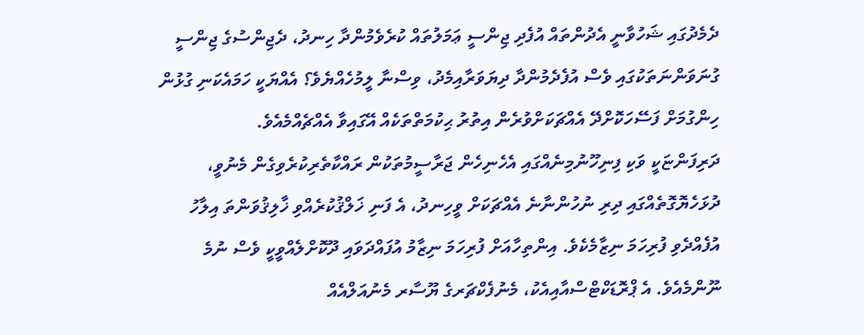ދެމެދުގައި ޝަހުވާނީ އެދުންތައް އުފެދި ޖިންސީ ޢަމަލުތައް ކުރެވެމުންދާ ހިނދު، ދެޖިންސުގެ ޖިންސީ ގުނަވަންނަތަކުގައި ވެސް އުފެދެމުންދާ ދިޔަވަރާއިމެދު، ވިސްނާ ލީމުހެއްޔެވެ؟ އެއްޔަކީ ހަމައެކަނި ގުޅުން ހިންގުމަށް ފަސޭހަކޮށްދޭ އެއްޗަކަށްވުރެން އިތުރު ޙިކުމަތްތަކެއް އޭގައިވާ އެއްޗެއްމެއެވެ.
ދަރިފަންޏަކީ ވަކި ފިނިހޫނުމިނެއްގައި އެހެނިހެން ޖަރާސީމުތަކުން ރައްކާތެރިކުރެވިގެން މެނުވީ، ދުޅަހެޔޮގޮތެއްގައި ދިރި ނުހުންނާނެ އެއްޗަކަށް ވީހިނދު، އެ ފަނި ޚަލްޤުކުރެއްވި ޚާލިޤުވަންތަ އިލާހު އުފެއްދެވި ފުރިހަމަ ނިޒާމެކެވެ. އިންތިހާއަށް ފުރިހަމަ ނިޒާމު އުފައްދަވައި ދޫކޮށްލެއްވީކީ ވެސް ނުމެ ނޫންމެއެވެ. އެ ޕްރޮޑަކްޓްސްއާއިއެކު، މެނުފެކްޗަރގެ ޔޫސާރ މެނުއަލްއެއް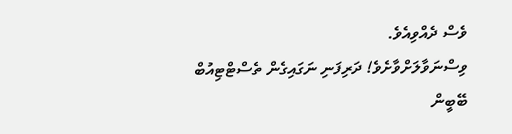ވެސް ދެއްވިއެވެ.
ވިސްނަވާލަށްވާށެވެ! ދަރިފަނި ނަގައިގެން ތެސްޓްޓިއުބް ބޭބީން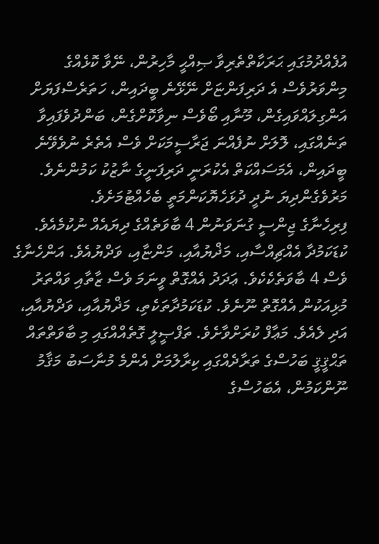އުފެއްދުމުގައި ޙަރަކާތްތެރިވާ ޞިއްޙީ މާހިރުން، ނޭވާ ކޮޅެއްގެ މިންވަރުވެސް އެ ދަރިފަންޏަށް ނޭޅޭނެ ބީދައިން، ހަތަރެސްފަޔަށް އަންގިލައްވައިގެން، މޫނާއި ބޯވެސް ނިވާކޮށްގެން، ބަންދުވެފައިވާ ތަނެއްގައި، ލޮލަށް ނުފެއްނަ ޖަރާސީމަކަށް ވެސް އެތެރެ ނުވެވޭނެ ބީދައިން، އެމަސައްކަތް އެކުރަނީ ދަރިފަނީގެ ނާޒުކު ކަމުންނެވެ. މަރުވެގެންދިޔަ ނުދީ ދުޅަހެޔޮކަންމަތީ ބެހެއްޓުމަށެވެ.
ފިރިހެނާގެ ޖިންސީ ގުނަވަނުން 4 ބާވަތެއްގެ ދިޔައެއް ނުކުމެއެވެ. ކުޑަކަމުދާ އެއްޗިއްސާއި، މަޛްޔުއާއި، މަންޏާއި، ވަދްޔުއެވެ. އަންހެނާގެ ވެސް 4 ބާވަތެކެކެވެ. ޢަދަދު އެއްގޮތް ވީނަމަ ވެސް ޒާތާއި ވައްތަރު މުޅިއަކުން އެއްގޮތް ނޫނެވެ. ކުޑަކަމުދާތަކެތި، މަޛްޔުއާއި، ވަދްޔުއާއި، އަދި ލެއެވެ. މަޢާފް ކުރަށްވާށެވެ. ތަފްޞީލީ ގޮތެއްއްގައި މި ބާވަތްތައް ތަޙްޤީޤީ ބަހުސްގެ ތަރާދެއްގައި ކިރާލުމަށް އެންމެ މުނާސަބު މަޤާމު ނޫންކަމުން، އެބަހުސްގެ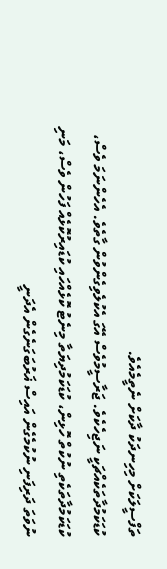ތަފްސީލަކަށް މިހިނދަކު ދާކަށް ނެތީމެއެވެ.
ކުޑަކަމުދާތަކެއްޗަކީ ނަޖިހެކެވެ. ޖަރާސީމުވެސް އޭގަ އެކުލެވިގެންވުން ގާތެވެ. އެހެންނަމަ ވެސް، ކުޑަކަމުދާތަކެތި ނުކުތް ހޮޅިން، ކުޑަކަމުދިޔަތާ މިނެޓު ކޮޅެއްހައި ކުޑައިރުކޮޅެއް ފަހުން ވެސް، މަނި ނުވަތަ ދަރިފަނި ނުކުމެގެން އައިސް ޣަރުބަގަނެގެން އެދަނީ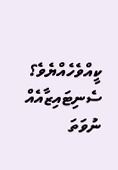ކީއްވެހެއްޔެވެ؟ ސެނިޓައިޒާއެއް ނުވަތަ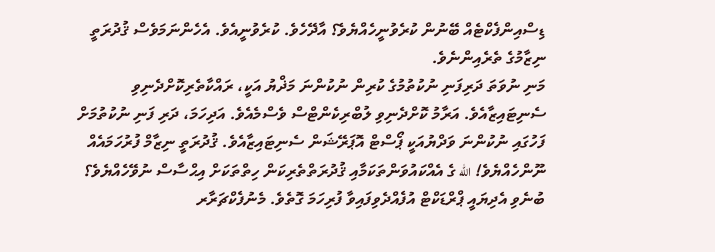ޑިސްއިންފެކްޓެއް ބޭނުން ކުރެވުނީހެއްޔެވެ؟ އާދޭހެވެ. ކުރެވުނީއެވެ. އެހެންނަމަވެސް ޤުދުރަތީ ނިޒާމުގެ ތެރެއިންނެވެ.
މަނި ނުވަތަ ދަރިފަނި ނުކުތުމުގެ ކުރިން ނުކުންނަ މަޛްޔު އަކީ، ރައްކާތެރިކޮށްދެނިވި ސެނިޓައިޒާއެވެ. އަރާމު ކޮށްދެނިވި ލުބްރިކެންޓްސް ވެސްމެއެވެ. އަދިހަމަ، ދަރި ފަނި ނުކުތުމަށް ފަހުގައި ނުކުންނަ ވަދްޔުއަކީ ޕޯސްޓް އޮޕަރޭޝަން ސެނިޓައިޒާއެވެ. ޤުދުރަތީ ނިޒާމް ފުރުހަމައެއް ނޫންހެއްޔެވެ! الله ގެ އެއްކައުވަންތަކަމާއި ޤުދުރަތްތެރިކަން ހިތްތަކަށް އިޙްސާސް ނުވޭހެއްޔެވެ؟
ބުނެވި އެދިޔައީ ޕްރްޑަކްޓް އުފެއްދެވިފައިވާ ފުރިހަމަ ގޮތެވެ. މެނުފެކްޗަރާރ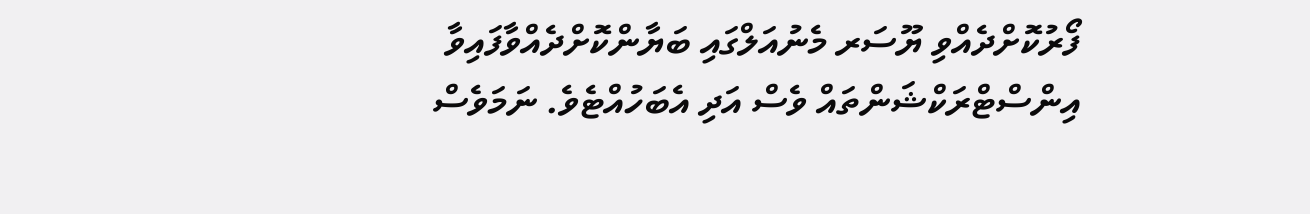ފޯރުކޮށްދެއްވި ޔޫސަރ މެނުއަލްގައި ބަޔާންކޮށްދެއްވާފައިވާ އިންސްޓްރަކްޝަންތައް ވެސް އަދި އެބަހުއްޓެވެ. ނަމަވެސް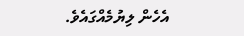އެހެން ލިޔުމެއްގައެވެ.